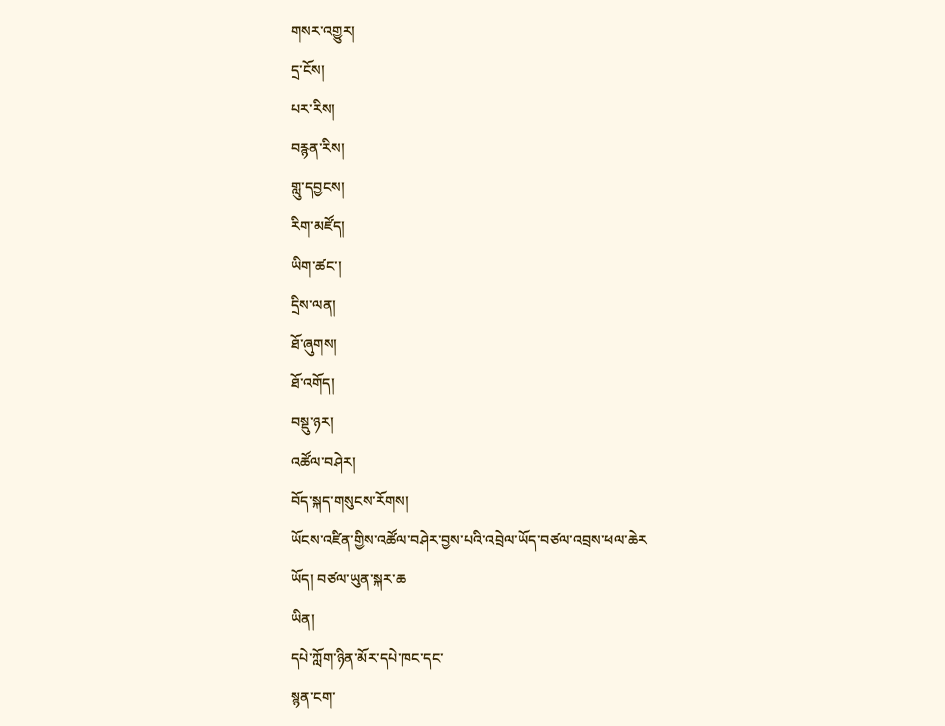གསར་འགྱུར།
དྲ་ངོས།
པར་རིས།
བརྙན་རིས།
གླུ་དབྱངས།
རིག་མཛོད།
ཡིག་ཚང་།
དྲིས་ལན།
ཐོ་ཞུགས།
ཐོ་འགོད།
བསྡུ་ཉར།
འཚོལ་བཤེར།
བོད་སྐད་གསུངས་རོགས།
ཡོངས་འཛིན་གྱིས་འཚོལ་བཤེར་བྱས་པའི་འབྲེལ་ཡོད་བཙལ་འབྲས་ཕལ་ཆེར
ཡོད། བཙལ་ཡུན་སྐར་ཆ
ཡིན།
དཔེ་ཀློག་ཉིན་མོར་དཔེ་ཁང་དང་
སྙན་ངག་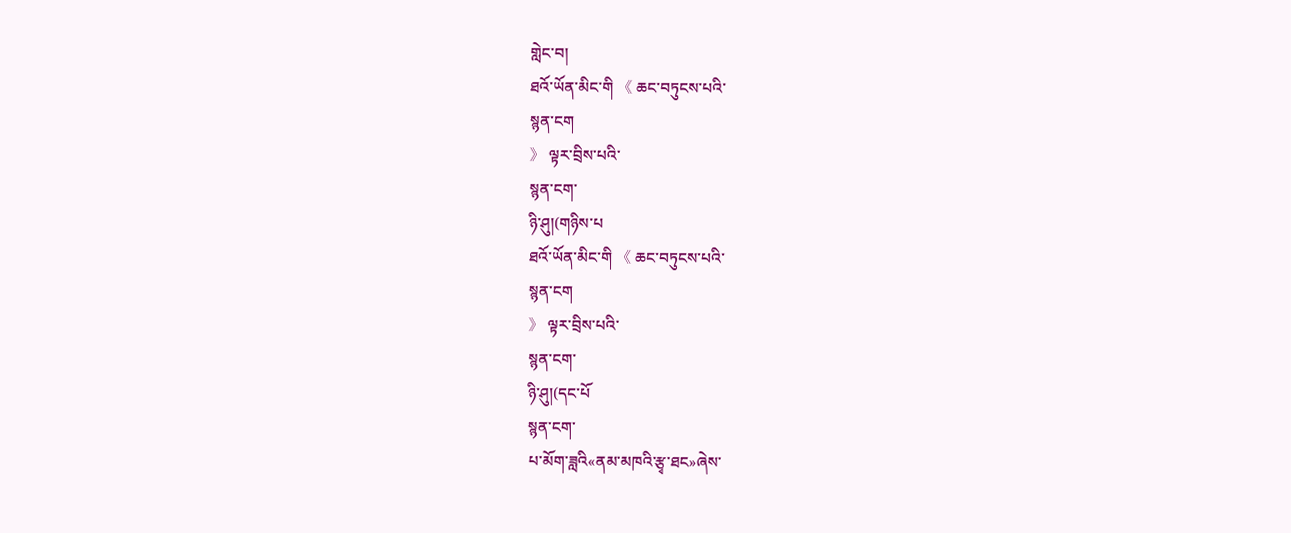གླེང་བ།
ཐའོ་ཡོན་མིང་གི 《 ཆང་བཏུངས་པའི་
སྙན་ངག
》 ལྟར་བྲིས་པའི་
སྙན་ངག་
ཉི་ཤུ།(གཉིས་པ
ཐའོ་ཡོན་མིང་གི 《 ཆང་བཏུངས་པའི་
སྙན་ངག
》 ལྟར་བྲིས་པའི་
སྙན་ངག་
ཉི་ཤུ།(དང་པོ
སྙན་ངག་
པ་མོག་ཟླའི«ནམ་མཁའི་རྩྭ་ཐང»ཞེས་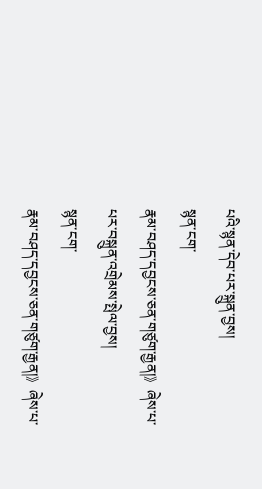པའི་སྙན་དེབ་པར་སྐྲུན་བྱས།
སྙན་ངག་
རྣམ་བཤད་དབྱངས་ཅན་གཙུག་རྒྱན།》ཞེས་པ་པར་བསྐྲུན་འགྲེམས་སྤེལ་བྱས།
སྙན་ངག་
རྣམ་བཤད་དབྱངས་ཅན་གཙུག་རྒྱན།》ཞེས་པ་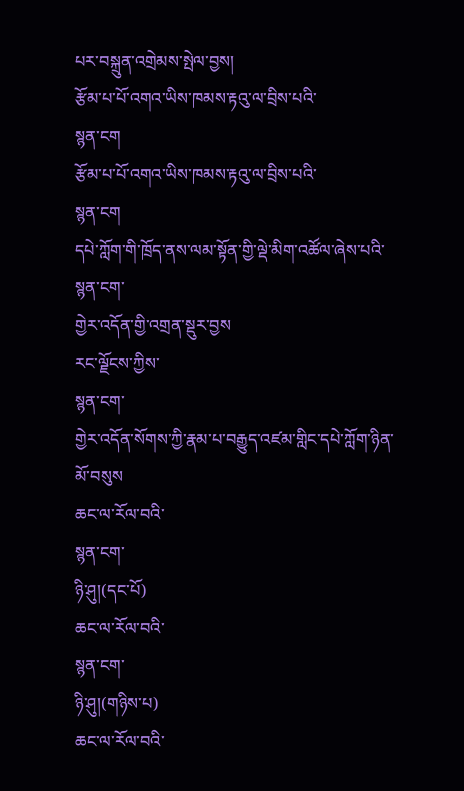པར་བསྐྲུན་འགྲེམས་སྤེལ་བྱས།
རྩོམ་པ་པོ་འགའ་ཡིས་ཁམས་རྟའུ་ལ་བྲིས་པའི་
སྙན་ངག
རྩོམ་པ་པོ་འགའ་ཡིས་ཁམས་རྟའུ་ལ་བྲིས་པའི་
སྙན་ངག
དཔེ་ཀློག་གི་ཁྲོད་ནས་ལམ་སྟོན་གྱི་ལྡེ་མིག་འཚོལ་ཞེས་པའི་
སྙན་ངག་
གྱེར་འདོན་གྱི་འགྲན་སྡུར་བྱས
རང་ལྗོངས་ཀྱིས་
སྙན་ངག་
གྱེར་འདོན་སོགས་ཀྱི་རྣམ་པ་བརྒྱུད་འཛམ་གླིང་དཔེ་ཀློག་ཉིན་མོ་བསུས
ཆང་ལ་རོལ་བའི་
སྙན་ངག་
ཉི་ཤུ།(དང་པོ)
ཆང་ལ་རོལ་བའི་
སྙན་ངག་
ཉི་ཤུ།(གཉིས་པ)
ཆང་ལ་རོལ་བའི་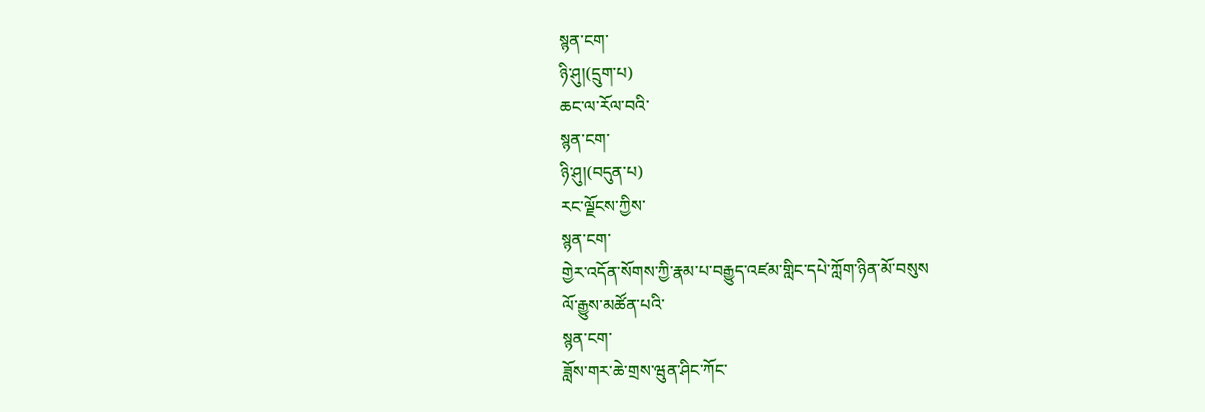སྙན་ངག་
ཉི་ཤུ།(དྲུག་པ)
ཆང་ལ་རོལ་བའི་
སྙན་ངག་
ཉི་ཤུ།(བདུན་པ)
རང་ལྗོངས་ཀྱིས་
སྙན་ངག་
གྱེར་འདོན་སོགས་ཀྱི་རྣམ་པ་བརྒྱུད་འཛམ་གླིང་དཔེ་ཀློག་ཉིན་མོ་བསུས
ལོ་རྒྱུས་མཚོན་པའི་
སྙན་ངག་
ཟློས་གར་ཆེ་གྲས་ཝུན་ཤིང་ཀོང་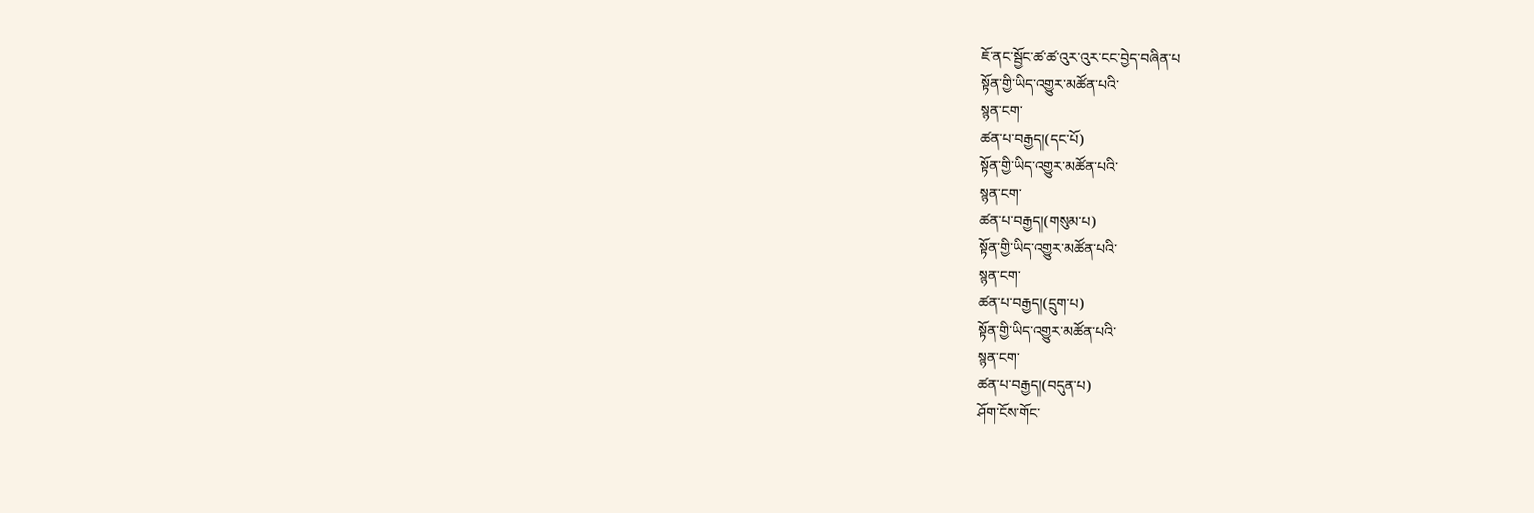ཇོ་ནང་སྦྱོང་ཚ་ཚ་འུར་འུར་ངང་བྱེད་བཞིན་པ
སྟོན་གྱི་ཡིད་འགྱུར་མཚོན་པའི་
སྙན་ངག་
ཚན་པ་བརྒྱད།(དང་པོ)
སྟོན་གྱི་ཡིད་འགྱུར་མཚོན་པའི་
སྙན་ངག་
ཚན་པ་བརྒྱད།(གསུམ་པ)
སྟོན་གྱི་ཡིད་འགྱུར་མཚོན་པའི་
སྙན་ངག་
ཚན་པ་བརྒྱད།(དྲུག་པ)
སྟོན་གྱི་ཡིད་འགྱུར་མཚོན་པའི་
སྙན་ངག་
ཚན་པ་བརྒྱད།(བདུན་པ)
ཤོག་ངོས་གོང་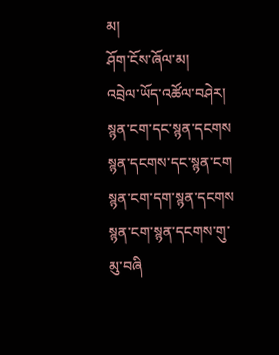མ།
ཤོག་ངོས་ཞོལ་མ།
འབྲེལ་ཡོད་འཚོལ་བཤེར།
སྙན་ངག་དང་སྙན་དངགས
སྙན་དངགས་དང་སྙན་ངག
སྙན་ངག་དག་སྙན་དངགས
སྙན་ངག་སྙན་དངགས་གུ་མུ་བཞི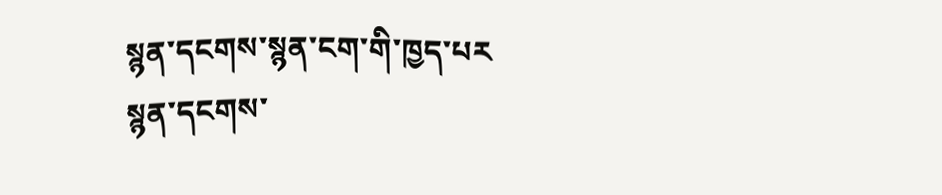སྙན་དངགས་སྙན་ངག་གི་ཁྱད་པར
སྙན་དངགས་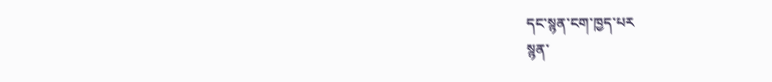དང་སྙན་ངག་ཁྱད་པར
སྙན་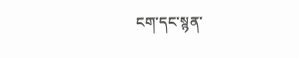ངག་དང་སྙན་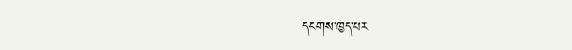དངགས་ཁྱད་པར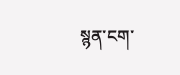སྙན་ངག་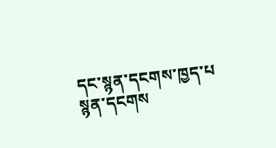དང་སྙན་དངགས་ཁྱད་པ
སྙན་དངགས